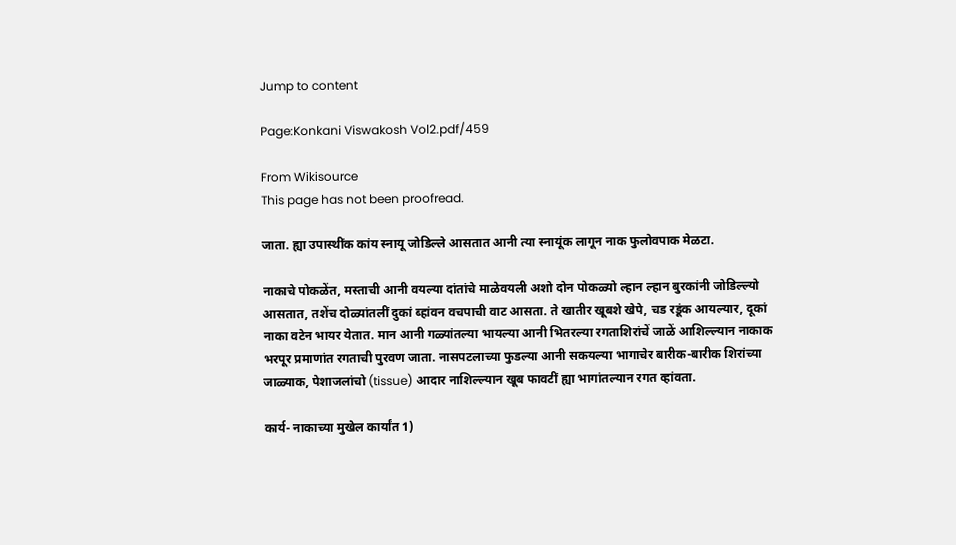Jump to content

Page:Konkani Viswakosh Vol2.pdf/459

From Wikisource
This page has not been proofread.

जाता. ह्या उपास्थींक कांय स्नायू जोडिल्ले आसतात आनी त्या स्नायूंक लागून नाक फुलोवपाक मेळटा.

नाकाचे पोकळेंत, मस्ताची आनी वयल्या दांतांचे माळेवयली अशो दोन पोकळ्यो ल्हान ल्हान बुरकांनी जोडिल्ल्यो आसतात, तशेंच दोळ्यांतलीं दुकां ब्हांवन वचपाची वाट आसता. ते खातीर खूबशे खेपे, चड रडूंक आयल्यार, दूकां नाका वटेन भायर येतात. मान आनी गळ्यांतल्या भायल्या आनी भितरल्या रगताशिरांचें जाळें आशिल्ल्यान नाकाक भरपूर प्रमाणांत रगताची पुरवण जाता. नासपटलाच्या फुडल्या आनी सकयल्या भागाचेर बारीक-बारीक शिरांच्या जाळ्याक, पेशाजलांचो (tissue) आदार नाशिल्ल्यान खूब फावटीं ह्या भागांतल्यान रगत व्हांवता.

कार्य- नाकाच्या मुखेल कार्यांत 1)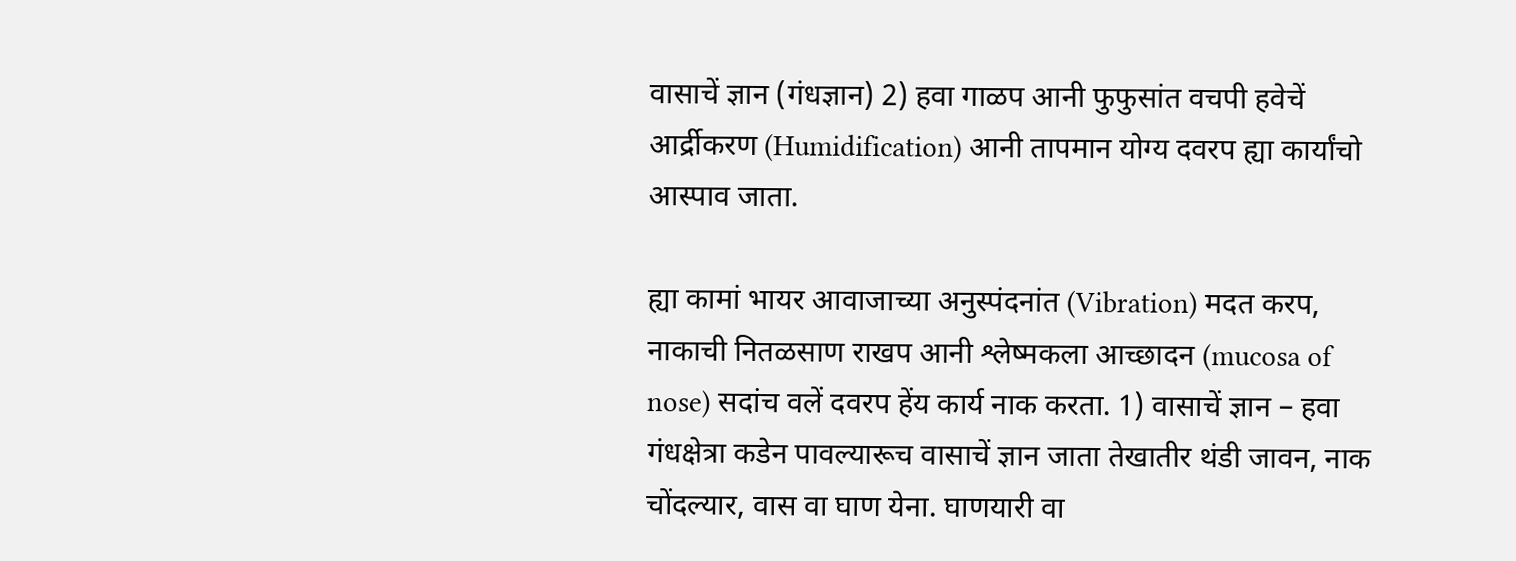वासाचें ज्ञान (गंधज्ञान) 2) हवा गाळप आनी फुफुसांत वचपी हवेचें आर्द्रीकरण (Humidification) आनी तापमान योग्य दवरप ह्या कार्यांचो आस्पाव जाता.

ह्या कामां भायर आवाजाच्या अनुस्पंदनांत (Vibration) मदत करप, नाकाची नितळसाण राखप आनी श्लेष्मकला आच्छादन (mucosa of nose) सदांच वलें दवरप हेंय कार्य नाक करता. 1) वासाचें ज्ञान – हवा गंधक्षेत्रा कडेन पावल्यारूच वासाचें ज्ञान जाता तेखातीर थंडी जावन, नाक चोंदल्यार, वास वा घाण येना. घाणयारी वा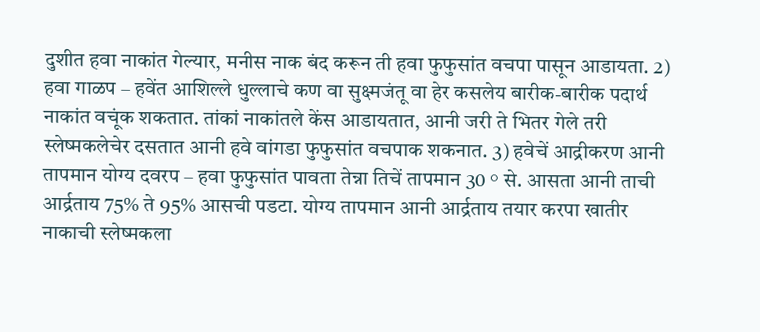दुशीत हवा नाकांत गेल्यार, मनीस नाक बंद करून ती हवा फुफुसांत वचपा पासून आडायता. 2) हवा गाळप – हवेंत आशिल्ले धुल्लाचे कण वा सुक्ष्मजंतू वा हेर कसलेय बारीक-बारीक पदार्थ नाकांत वचूंक शकतात. तांकां नाकांतले केंस आडायतात, आनी जरी ते भितर गेले तरी स्लेष्मकलेचेर दसतात आनी हवे वांगडा फुफुसांत वचपाक शकनात. 3) हवेचें आद्रीकरण आनी तापमान योग्य दवरप – हवा फुफुसांत पावता तेन्ना तिचें तापमान 30 ° से. आसता आनी ताची आर्द्रताय 75% ते 95% आसची पडटा. योग्य तापमान आनी आर्द्रताय तयार करपा खातीर नाकाची स्लेष्मकला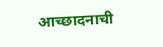आच्छादनाची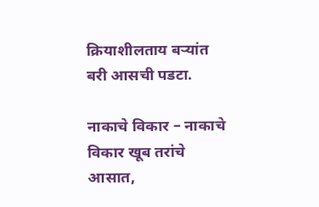क्रियाशीलताय बऱ्यांत बरी आसची पडटा.

नाकाचे विकार – नाकाचे विकार खूब तरांचे आसात,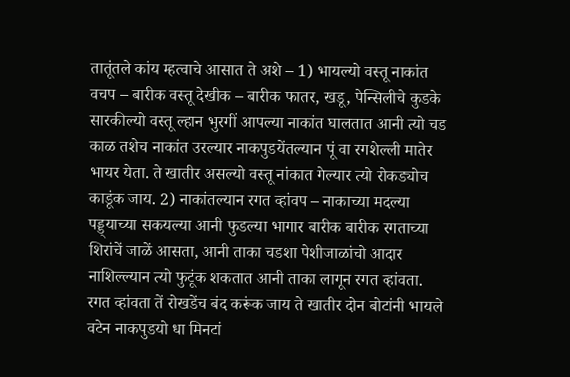तातूंतले कांय म्हत्वाचे आसात ते अशे – 1) भायल्यो वस्तू नाकांत वचप – बारीक वस्तू देखीक – बारीक फातर, खडू, पेन्सिलीचे कुडके सारकील्यो वस्तू ल्हान भुरगीं आपल्या नाकांत घालतात आनी त्यो चड काळ तशेच नाकांत उरल्यार नाकपुडयेंतल्यान पूं वा रगशेल्ली मातेर भायर येता. ते खातीर असल्यो वस्तू नांकात गेल्यार त्यो रोकड्योच काडूंक जाय. 2) नाकांतल्यान रगत व्हांवप – नाकाच्या मदल्या पड्ड्याच्या सकयल्या आनी फुडल्या भागार बारीक बारीक रगताच्या शिरांचें जाळें आसता, आनी ताका चडशा पेशीजाळांचो आदार नाशिल्ल्यान त्यो फुटूंक शकतात आनी ताका लागून रगत व्हांवता. रगत व्हांवता तें रोखडेंच बंद करूंक जाय ते खातीर दोन बोटांनी भायले वटेन नाकपुडयो धा मिनटां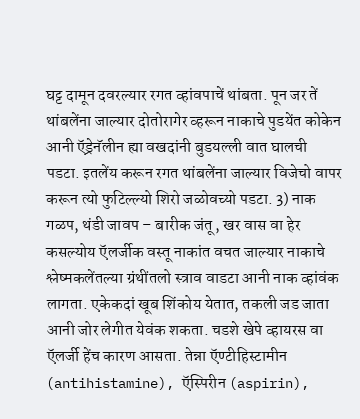घट्ट दामून दवरल्यार रगत व्हांवपाचें थांबता. पून जर तें थांबलेंना जाल्यार दोतोरागेर व्हरून नाकाचे पुडयेंत कोकेन आनी ऍड्रेनॅलीन ह्या वखदांनी बुडयल्ली वात घालची पडटा. इतलेंय करून रगत थांबलेंना जाल्यार विजेचो वापर करून त्यो फुटिल्ल्यो शिरो जळोवच्यो पडटा. 3) नाक गळप, थंडी जावप – बारीक जंतू, खर वास वा हेर कसल्योय ऍलर्जीक वस्तू नाकांत वचत जाल्यार नाकाचे श्लेष्मकलेंतल्या ग्रंथींतलो स्त्राव वाडटा आनी नाक व्हांवंक लागता. एकेकदां खूब शिंकोय येतात, तकली जड जाता आनी जोर लेगीत येवंक शकता. चडशे खेपे व्हायरस वा ऍलर्जी हेंच कारण आसता. तेन्ना ऍण्टीहिस्टामीन (antihistamine), ऍस्पिरीन (aspirin),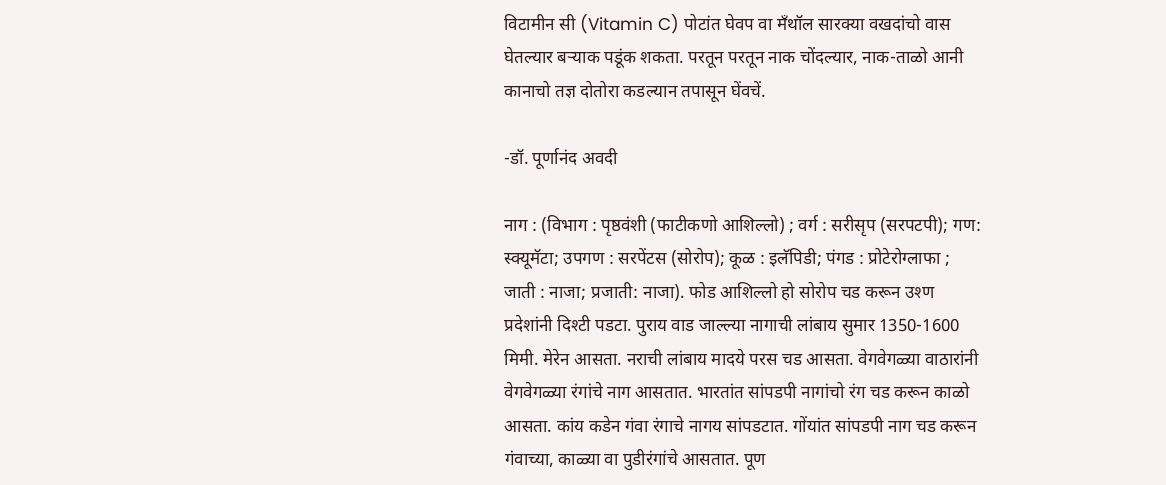विटामीन सी (Vitamin C) पोटांत घेवप वा मॅंथॉल सारक्या वखदांचो वास घेतल्यार बऱ्याक पडूंक शकता. परतून परतून नाक चोंदल्यार, नाक-ताळो आनी कानाचो तज्ञ दोतोरा कडल्यान तपासून घेंवचें.

-डॉ. पूर्णानंद अवदी

नाग : (विभाग : पृष्ठवंशी (फाटीकणो आशिल्लो) ; वर्ग : सरीसृप (सरपटपी); गण: स्क्यूमॅटा; उपगण : सरपेंटस (सोरोप); कूळ : इलॅपिडी; पंगड : प्रोटेरोग्लाफा ; जाती : नाजा; प्रजाती: नाजा). फोड आशिल्लो हो सोरोप चड करून उश्ण प्रदेशांनी दिश्टी पडटा. पुराय वाड जाल्ल्या नागाची लांबाय सुमार 1350-1600 मिमी. मेरेन आसता. नराची लांबाय मादये परस चड आसता. वेगवेगळ्या वाठारांनी वेगवेगळ्या रंगांचे नाग आसतात. भारतांत सांपडपी नागांचो रंग चड करून काळो आसता. कांय कडेन गंवा रंगाचे नागय सांपडटात. गोंयांत सांपडपी नाग चड करून गंवाच्या, काळ्या वा पुडीरंगांचे आसतात. पूण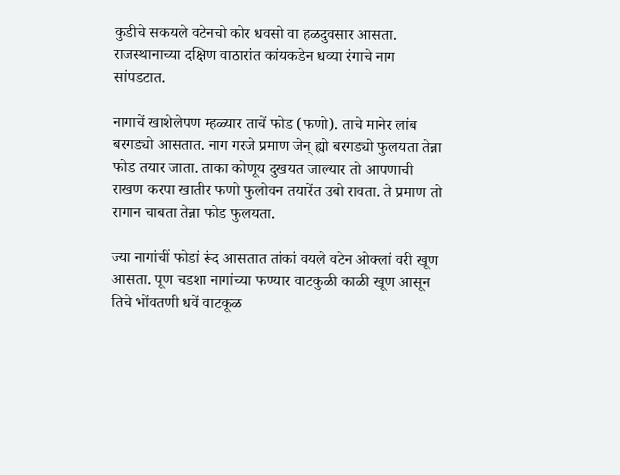कुडीचे सकयले वटेनचो कोर धवसो वा हळदुवसार आसता. राजस्थानाच्या दक्षिण वाठारांत कांयकडेन धव्या रंगाचे नाग सांपडटात.

नागाचें खाशेलेपण म्हळ्यार ताचें फोड (फणो). ताचे मानेर लांब बरगड्यो आसतात. नाग गरजे प्रमाण जेन् ह्यो बरगड्यो फुलयता तेन्ना फोड तयार जाता. ताका कोणूय दुखयत जाल्यार तो आपणाची राखण करपा खातीर फणो फुलोवन तयारेंत उबो रावता. ते प्रमाण तो रागान चाबता तेन्ना फोड फुलयता.

ज्या नागांचीं फोडां रूंद आसतात तांकां वयले वटेन ओक्लां वरी खूण आसता. पूण चडशा नागांच्या फण्यार वाटकुळी काळी खूण आसून तिचे भोंवतणी धवें वाटकूळ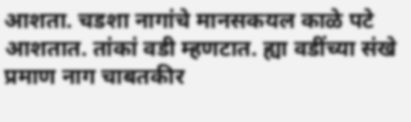आशता. चडशा नागांचे मानसकयल काळे पटे आशतात. तांकां वडी म्हणटात. ह्या वडींच्या संखे प्रमाण नाग चाबतकीर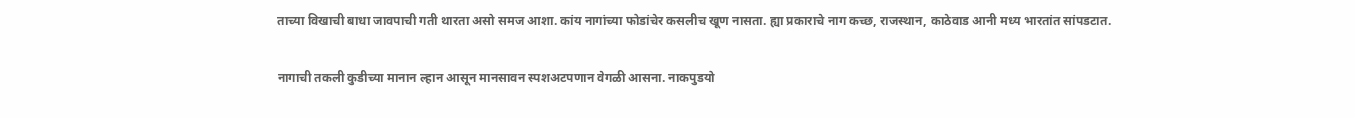ताच्या विखाची बाधा जावपाची गती थारता असो समज आशा. कांय नागांच्या फोडांचेर कसलीच खूण नासता. ह्या प्रकाराचे नाग कच्छ, राजस्थान, काठेवाड आनी मध्य भारतांत सांपडटात.

नागाची तकली कुडीच्या मानान ल्हान आसून मानसावन स्पशअटपणान वेगळी आसना. नाकपुडयो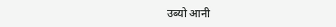उब्यो आनी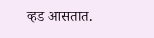व्हड आसतात.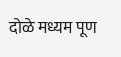दोळे मध्यम पूण